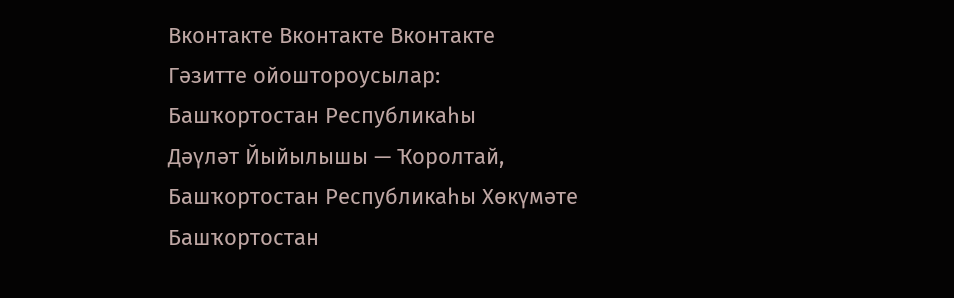Вконтакте Вконтакте Вконтакте
Гәзитте ойоштороусылар:
Башҡортостан Республикаһы
Дәүләт Йыйылышы — Ҡоролтай,
Башҡортостан Республикаһы Хөкүмәте
Башҡортостан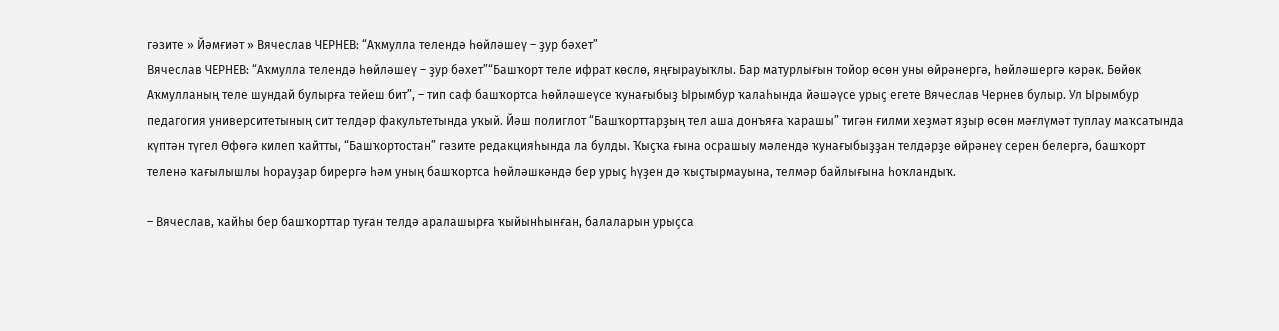гәзите » Йәмғиәт » Вячеслав ЧЕРНЕВ: “Аҡмулла телендә һөйләшеү – ҙур бәхет”
Вячеслав ЧЕРНЕВ: “Аҡмулла телендә һөйләшеү – ҙур бәхет”“Башҡорт теле ифрат көслө, яңғырауыҡлы. Бар матурлығын тойор өсөн уны өйрәнергә, һөйләшергә кәрәк. Бөйөк Аҡмулланың теле шундай булырға тейеш бит”, – тип саф башҡортса һөйләшеүсе ҡунағыбыҙ Ырымбур ҡалаһында йәшәүсе урыҫ егете Вячеслав Чернев булыр. Ул Ырымбур педагогия университетының сит телдәр факультетында уҡый. Йәш полиглот “Башҡорттарҙың тел аша донъяға ҡарашы” тигән ғилми хеҙмәт яҙыр өсөн мәғлүмәт туплау маҡсатында күптән түгел Өфөгә килеп ҡайтты, “Башҡортостан” гәзите редакцияһында ла булды. Ҡыҫҡа ғына осрашыу мәлендә ҡунағыбыҙҙан телдәрҙе өйрәнеү серен белергә, башҡорт теленә ҡағылышлы һорауҙар бирергә һәм уның башҡортса һөйләшкәндә бер урыҫ һүҙен дә ҡыҫтырмауына, телмәр байлығына һоҡландыҡ.

– Вячеслав, ҡайһы бер башҡорттар туған телдә аралашырға ҡыйынһынған, балаларын урыҫса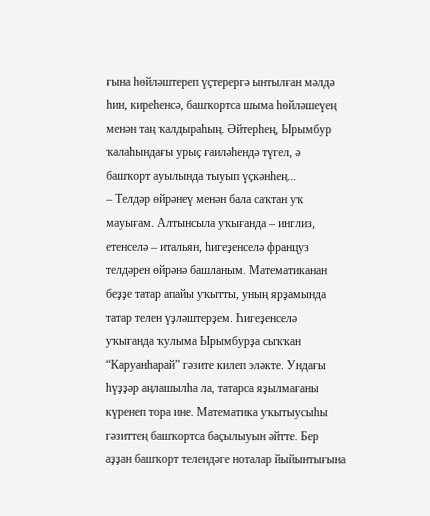ғына һөйләштереп үҫтерергә ынтылған мәлдә һин, киреһенсә, башҡортса шыма һөйләшеүең менән таң ҡалдыраһың. Әйтерһең, Ырымбур ҡалаһындағы урыҫ ғаиләһендә түгел, ә башҡорт ауылында тыуып үҫкәнһең...
– Телдәр өйрәнеү менән бала саҡтан уҡ мауығам. Алтынсыла уҡығанда – инглиз, етенселә – итальян, һигеҙенселә француз телдәрен өйрәнә башланым. Математиканан беҙҙе татар апайы уҡытты, уның ярҙамында татар телен үҙләштерҙем. Һигеҙенселә уҡығанда ҡулыма Ырымбурҙа сыҡҡан “Каруанһарай” гәзите килеп эләкте. Ундағы һүҙҙәр аңлашылһа ла, татарса яҙылмағаны күренеп тора ине. Математика уҡытыусыһы гәзиттең башҡортса баҫылыуын әйтте. Бер аҙҙан башҡорт телендәге ноталар йыйынтығына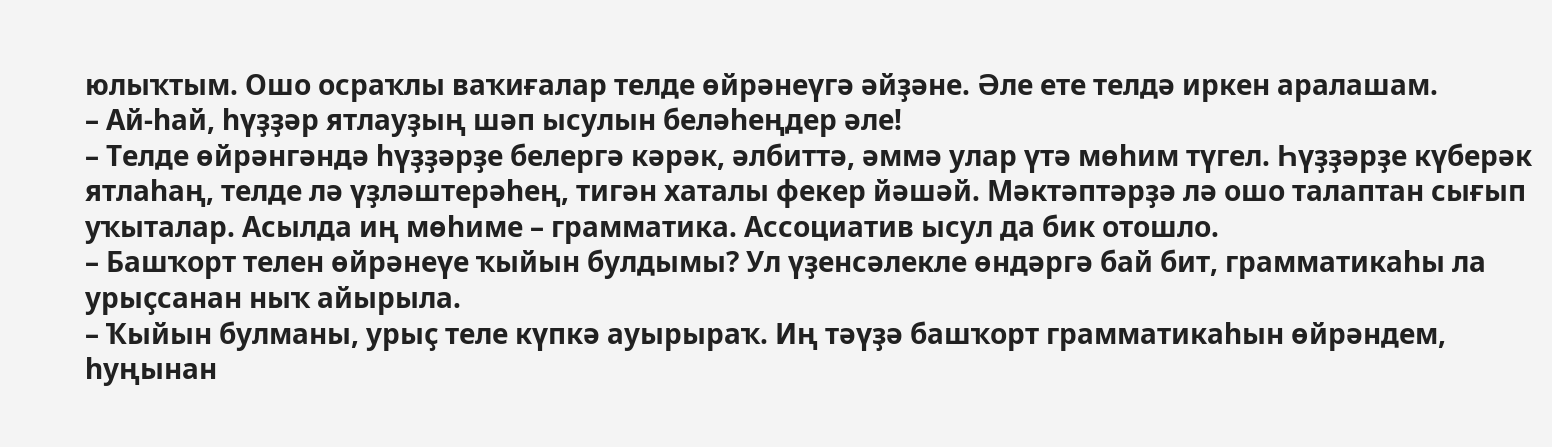юлыҡтым. Ошо осраҡлы ваҡиғалар телде өйрәнеүгә әйҙәне. Әле ете телдә иркен аралашам.
– Ай-һай, һүҙҙәр ятлауҙың шәп ысулын беләһеңдер әле!
– Телде өйрәнгәндә һүҙҙәрҙе белергә кәрәк, әлбиттә, әммә улар үтә мөһим түгел. Һүҙҙәрҙе күберәк ятлаһаң, телде лә үҙләштерәһең, тигән хаталы фекер йәшәй. Мәктәптәрҙә лә ошо талаптан сығып уҡыталар. Асылда иң мөһиме – грамматика. Ассоциатив ысул да бик отошло.
– Башҡорт телен өйрәнеүе ҡыйын булдымы? Ул үҙенсәлекле өндәргә бай бит, грамматикаһы ла урыҫсанан ныҡ айырыла.
– Ҡыйын булманы, урыҫ теле күпкә ауырыраҡ. Иң тәүҙә башҡорт грамматикаһын өйрәндем, һуңынан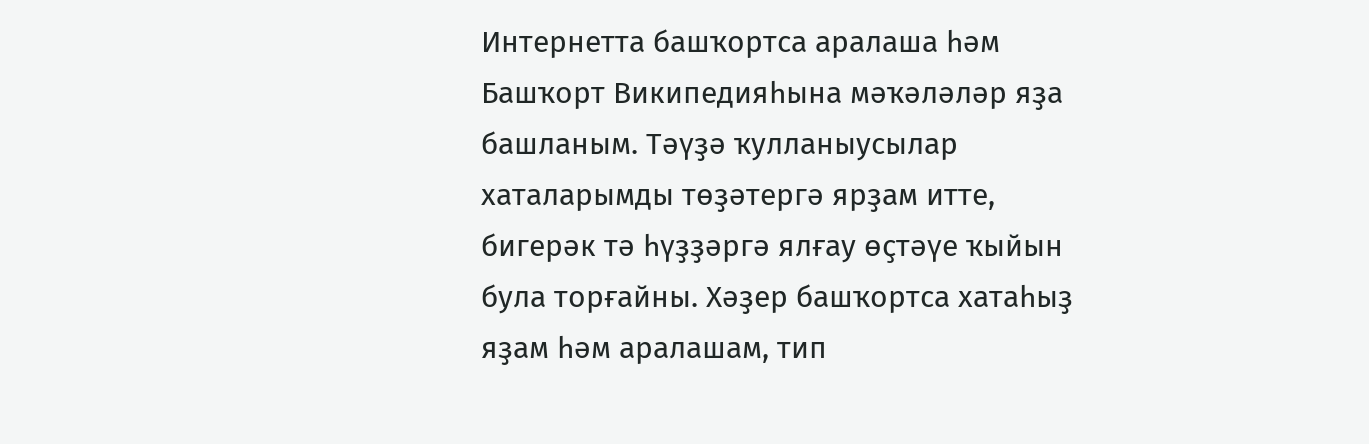Интернетта башҡортса аралаша һәм Башҡорт Википедияһына мәҡәләләр яҙа башланым. Тәүҙә ҡулланыусылар хаталарымды төҙәтергә ярҙам итте, бигерәк тә һүҙҙәргә ялғау өҫтәүе ҡыйын була торғайны. Хәҙер башҡортса хатаһыҙ яҙам һәм аралашам, тип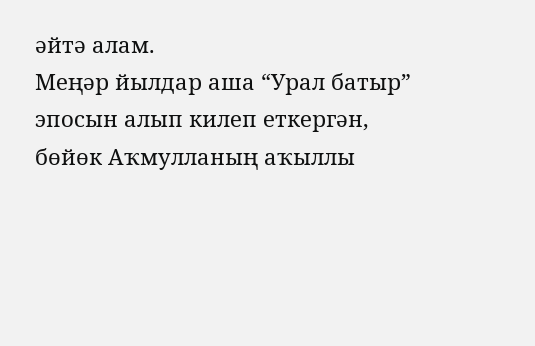әйтә алам.
Меңәр йылдар аша “Урал батыр” эпосын алып килеп еткергән, бөйөк Аҡмулланың аҡыллы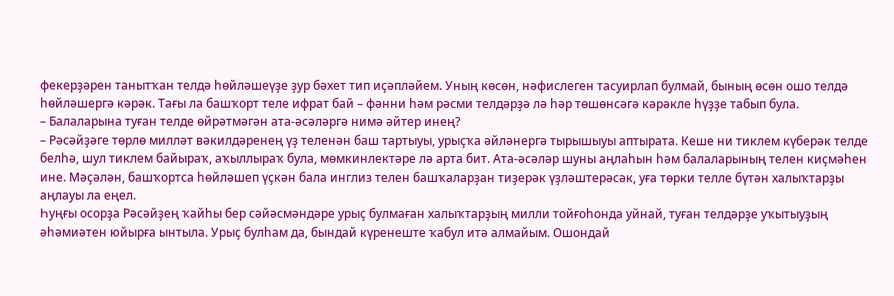фекерҙәрен танытҡан телдә һөйләшеүҙе ҙур бәхет тип иҫәпләйем. Уның көсөн, нәфислеген тасуирлап булмай, бының өсөн ошо телдә һөйләшергә кәрәк. Тағы ла башҡорт теле ифрат бай – фәнни һәм рәсми телдәрҙә лә һәр төшөнсәгә кәрәкле һүҙҙе табып була.
– Балаларына туған телде өйрәтмәгән ата-әсәләргә нимә әйтер инең?
– Рәсәйҙәге төрлө милләт вәкилдәренең үҙ теленән баш тартыуы, урыҫҡа әйләнергә тырышыуы аптырата. Кеше ни тиклем күберәк телде белһә, шул тиклем байыраҡ, аҡыллыраҡ була, мөмкинлектәре лә арта бит. Ата-әсәләр шуны аңлаһын һәм балаларының телен киҫмәһен ине. Мәҫәлән, башҡортса һөйләшеп үҫкән бала инглиз телен башҡаларҙан тиҙерәк үҙләштерәсәк, уға төрки телле бүтән халыҡтарҙы аңлауы ла еңел.
Һуңғы осорҙа Рәсәйҙең ҡайһы бер сәйәсмәндәре урыҫ булмаған халыҡтарҙың милли тойғоһонда уйнай, туған телдәрҙе уҡытыуҙың әһәмиәтен юйырға ынтыла. Урыҫ булһам да, бындай күренеште ҡабул итә алмайым. Ошондай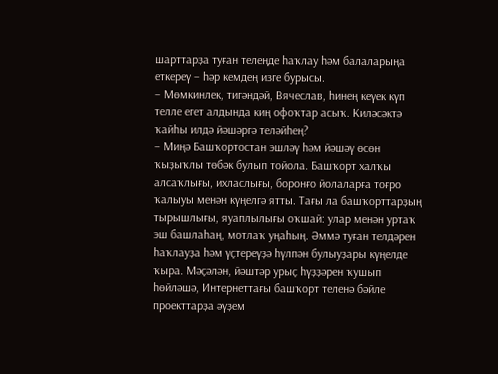шарттарҙа туған телеңде һаҡлау һәм балаларыңа еткереү – һәр кемдең изге бурысы.
– Мөмкинлек, тигәндәй, Вячеслав, һинең кеүек күп телле егет алдында киң офоҡтар асыҡ. Киләсәктә ҡайһы илдә йәшәргә теләйһең?
– Миңә Башҡортостан эшләү һәм йәшәү өсөн ҡыҙыҡлы төбәк булып тойола. Башҡорт халҡы алсаҡлығы, ихласлығы, боронғо йолаларға тоғро ҡалыуы менән күңелгә ятты. Тағы ла башҡорттарҙың тырышлығы, яуаплылығы оҡшай: улар менән уртаҡ эш башлаһаң, мотлаҡ уңаһың. Әммә туған телдәрен һаҡлауҙа һәм үҫтереүҙә һүлпән булыуҙары күңелде ҡыра. Мәҫәлән, йәштәр урыҫ һүҙҙәрен ҡушып һөйләшә, Интернеттағы башҡорт теленә бәйле проекттарҙа әүҙем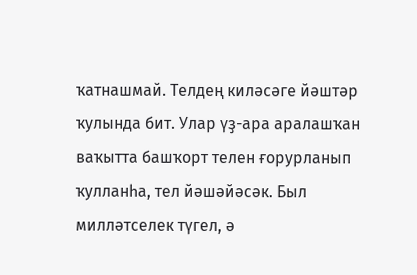ҡатнашмай. Телдең киләсәге йәштәр ҡулында бит. Улар үҙ-ара аралашҡан ваҡытта башҡорт телен ғорурланып ҡулланһа, тел йәшәйәсәк. Был милләтселек түгел, ә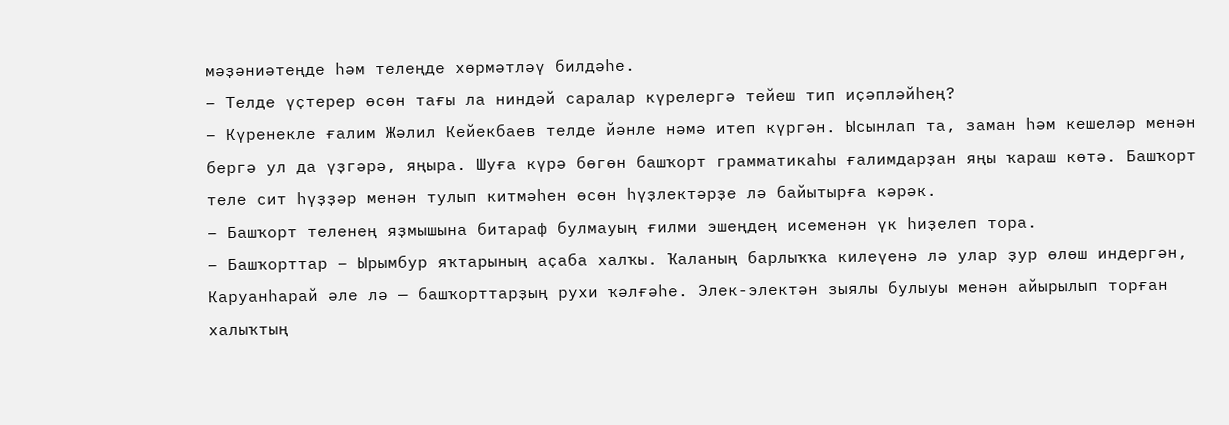мәҙәниәтеңде һәм телеңде хөрмәтләү билдәһе.
– Телде үҫтерер өсөн тағы ла ниндәй саралар күрелергә тейеш тип иҫәпләйһең?
– Күренекле ғалим Жәлил Кейекбаев телде йәнле нәмә итеп күргән. Ысынлап та, заман һәм кешеләр менән бергә ул да үҙгәрә, яңыра. Шуға күрә бөгөн башҡорт грамматикаһы ғалимдарҙан яңы ҡараш көтә. Башҡорт теле сит һүҙҙәр менән тулып китмәһен өсөн һүҙлектәрҙе лә байытырға кәрәк.
– Башҡорт теленең яҙмышына битараф булмауың ғилми эшеңдең исеменән үк һиҙелеп тора.
– Башҡорттар – Ырымбур яҡтарының аҫаба халҡы. Ҡаланың барлыҡҡа килеүенә лә улар ҙур өлөш индергән, Каруанһарай әле лә — башҡорттарҙың рухи ҡәлғәһе. Элек-электән зыялы булыуы менән айырылып торған халыҡтың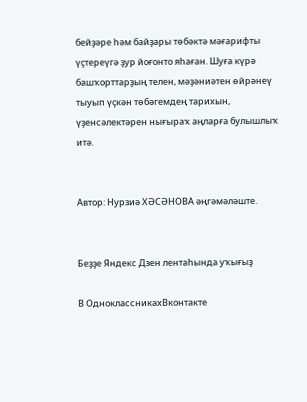бейҙәре һәм байҙары төбәктә мәғарифты үҫтереүгә ҙур йоғонто яһаған. Шуға күрә башҡорттарҙың телен, мәҙәниәтен өйрәнеү тыуып үҫкән төбәгемдең тарихын, үҙенсәлектәрен нығыраҡ аңларға булышлыҡ итә.


Автор: Нурзиә ХӘСӘНОВА әңгәмәләште.


Беҙҙе Яндекс Дзен лентаһында уҡығыҙ

В ОдноклассникахВконтакте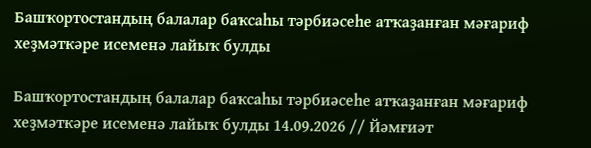Башҡортостандың балалар баҡсаһы тәрбиәсеһе атҡаҙанған мәғариф хеҙмәткәре исеменә лайыҡ булды

Башҡортостандың балалар баҡсаһы тәрбиәсеһе атҡаҙанған мәғариф хеҙмәткәре исеменә лайыҡ булды 14.09.2026 // Йәмғиәт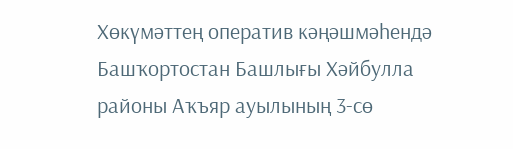Хөкүмәттең оператив кәңәшмәһендә Башҡортостан Башлығы Хәйбулла районы Аҡъяр ауылының 3-сө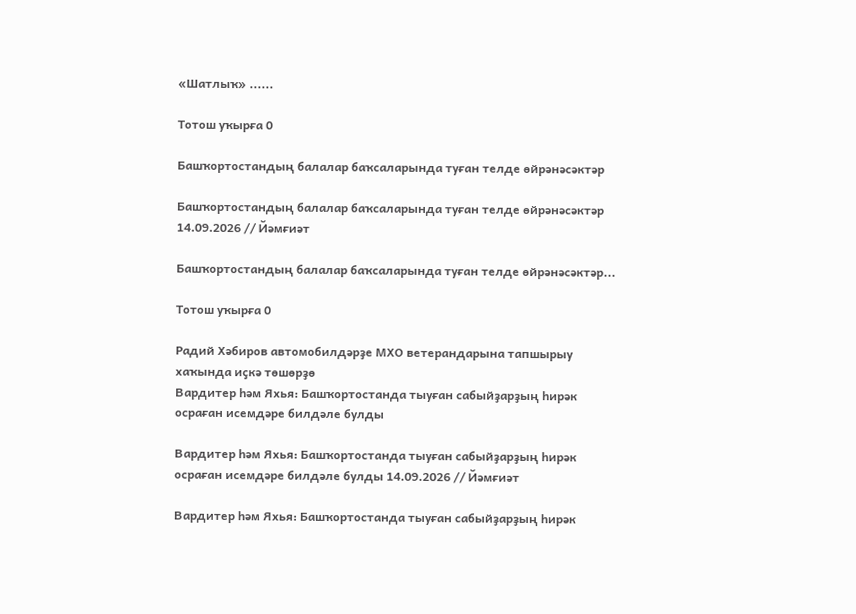«Шатлыҡ» ......

Тотош уҡырға 0

Башҡортостандың балалар баҡсаларында туған телде өйрәнәсәктәр

Башҡортостандың балалар баҡсаларында туған телде өйрәнәсәктәр 14.09.2026 // Йәмғиәт

Башҡортостандың балалар баҡсаларында туған телде өйрәнәсәктәр...

Тотош уҡырға 0

Радий Хәбиров автомобилдәрҙе МХО ветерандарына тапшырыу хаҡында иҫкә төшөрҙө
Вардитер һәм Яхья: Башҡортостанда тыуған сабыйҙарҙың һирәк осраған исемдәре билдәле булды

Вардитер һәм Яхья: Башҡортостанда тыуған сабыйҙарҙың һирәк осраған исемдәре билдәле булды 14.09.2026 // Йәмғиәт

Вардитер һәм Яхья: Башҡортостанда тыуған сабыйҙарҙың һирәк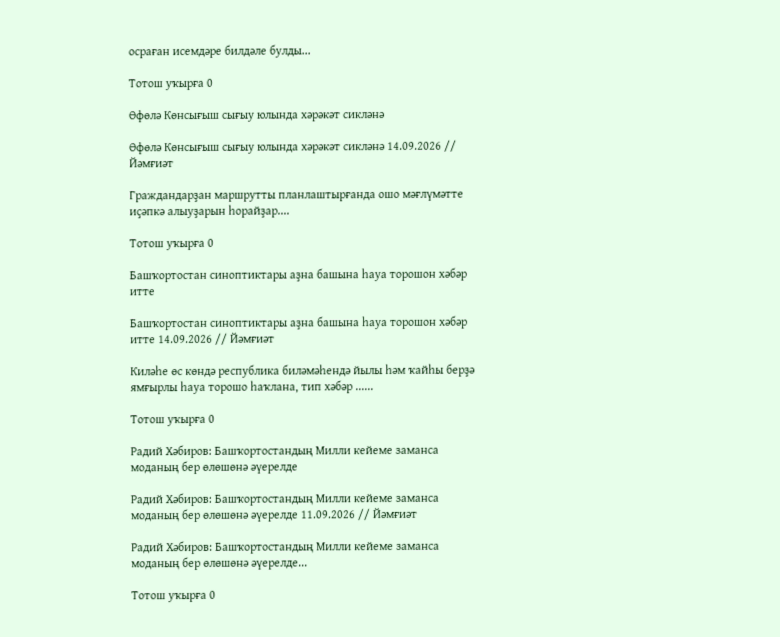осраған исемдәре билдәле булды...

Тотош уҡырға 0

Өфөлә Көнсығыш сығыу юлында хәрәкәт сикләнә

Өфөлә Көнсығыш сығыу юлында хәрәкәт сикләнә 14.09.2026 // Йәмғиәт

Граждандарҙан маршрутты планлаштырғанда ошо мәғлүмәтте иҫәпкә алыуҙарын һорайҙар....

Тотош уҡырға 0

Башҡортостан синоптиктары аҙна башына һауа торошон хәбәр итте

Башҡортостан синоптиктары аҙна башына һауа торошон хәбәр итте 14.09.2026 // Йәмғиәт

Киләһе өс көндә республика биләмәһендә йылы һәм ҡайһы берҙә ямғырлы һауа торошо һаҡлана, тип хәбәр ......

Тотош уҡырға 0

Радий Хәбиров: Башҡортостандың Милли кейеме заманса моданың бер өлөшөнә әүерелде

Радий Хәбиров: Башҡортостандың Милли кейеме заманса моданың бер өлөшөнә әүерелде 11.09.2026 // Йәмғиәт

Радий Хәбиров: Башҡортостандың Милли кейеме заманса моданың бер өлөшөнә әүерелде...

Тотош уҡырға 0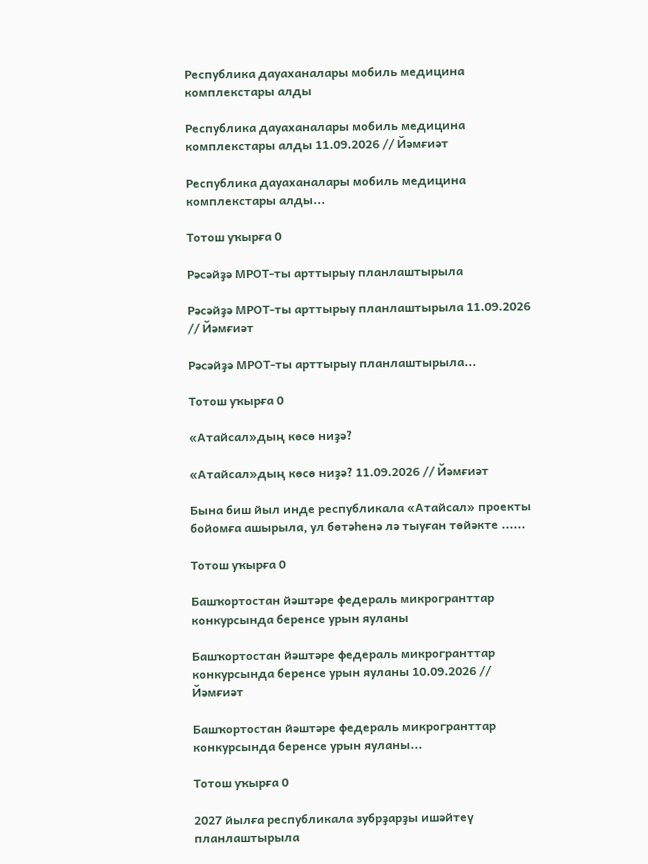Республика дауаханалары мобиль медицина комплекстары алды

Республика дауаханалары мобиль медицина комплекстары алды 11.09.2026 // Йәмғиәт

Республика дауаханалары мобиль медицина комплекстары алды...

Тотош уҡырға 0

Рәсәйҙә МРОТ-ты арттырыу планлаштырыла

Рәсәйҙә МРОТ-ты арттырыу планлаштырыла 11.09.2026 // Йәмғиәт

Рәсәйҙә МРОТ-ты арттырыу планлаштырыла...

Тотош уҡырға 0

«Атайсал»дың көсө ниҙә?

«Атайсал»дың көсө ниҙә? 11.09.2026 // Йәмғиәт

Бына биш йыл инде республикала «Атайсал» проекты бойомға ашырыла, ул бөтәһенә лә тыуған төйәкте ......

Тотош уҡырға 0

Башҡортостан йәштәре федераль микрогранттар конкурсында беренсе урын яуланы

Башҡортостан йәштәре федераль микрогранттар конкурсында беренсе урын яуланы 10.09.2026 // Йәмғиәт

Башҡортостан йәштәре федераль микрогранттар конкурсында беренсе урын яуланы...

Тотош уҡырға 0

2027 йылға республикала зубрҙарҙы ишәйтеү планлаштырыла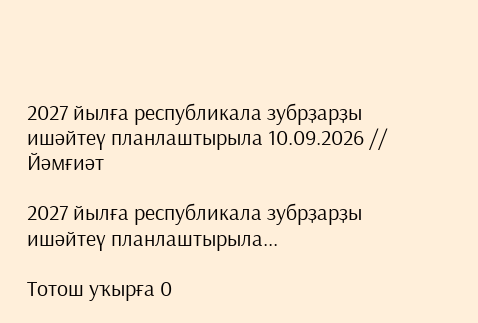2027 йылға республикала зубрҙарҙы ишәйтеү планлаштырыла 10.09.2026 // Йәмғиәт

2027 йылға республикала зубрҙарҙы ишәйтеү планлаштырыла...

Тотош уҡырға 0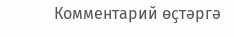Комментарий өҫтәргә